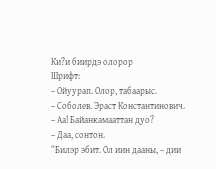Ки?и биирдэ олорор
Шрифт:
– Ойуурап. Олор, табаарыс.
– Соболев. Эраст Константинович.
– Аа! Байанкамааттан дуо?
– Даа, сонтон.
“Билэр эбит. Ол иин дааны, – дии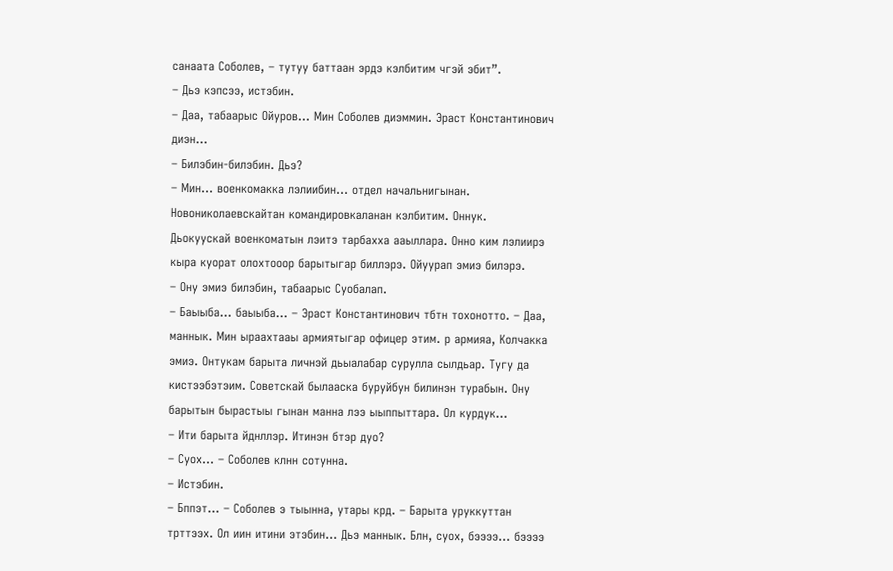санаата Соболев, – тутуу баттаан эрдэ кэлбитим чгэй эбит”.
– Дьэ кэпсээ, истэбин.
– Даа, табаарыс Ойуров… Мин Соболев диэммин. Эраст Константинович диэн…
– Билэбин-билэбин. Дьэ?
– Мин… военкомакка лэлиибин… отдел начальнигынан. Новониколаевскайтан командировкаланан кэлбитим. Оннук.
Дьокуускай военкоматын лэитэ тарбахха ааыллара. Онно ким лэлиирэ кыра куорат олохтооор барытыгар биллэрэ. Ойуурап эмиэ билэрэ.
– Ону эмиэ билэбин, табаарыс Суобалап.
– Баыыба… баыыба… – Эраст Константинович тбтн тохонотто. – Даа, маннык. Мин ыраахтааы армиятыгар офицер этим. р армияа, Колчакка эмиэ. Онтукам барыта личнэй дьыалабар сурулла сылдьар. Тугу да кистээбэтэим. Советскай былааска буруйбун билинэн турабын. Ону барытын бырастыы гынан манна лээ ыыппыттара. Ол курдук…
– Ити барыта йднллэр. Итинэн бтэр дуо?
– Суох… – Соболев клнн сотунна.
– Истэбин.
– Бппэт… – Соболев э тыынна, утары крд. – Барыта уруккуттан трттээх. Ол иин итини этэбин… Дьэ маннык. Блн, суох, бээээ… бээээ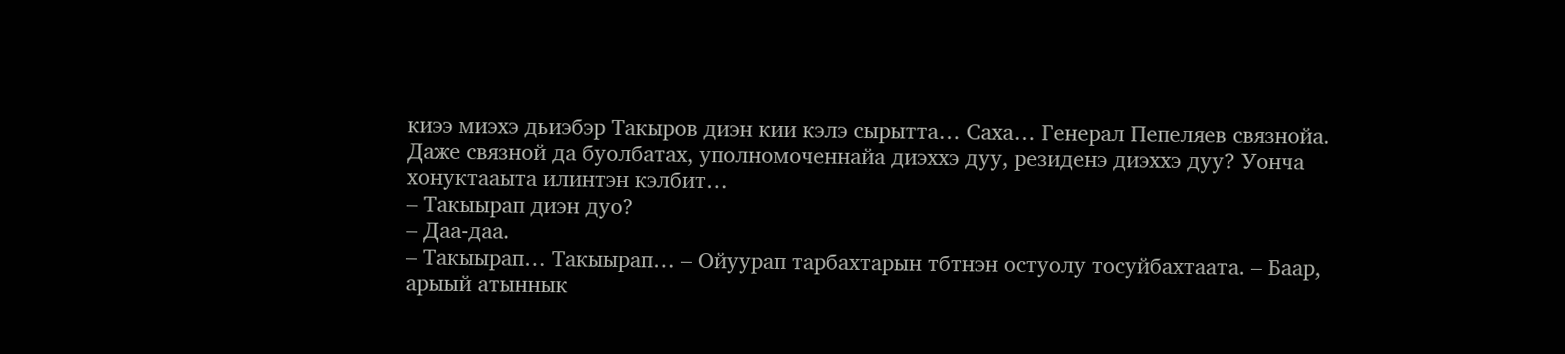киээ миэхэ дьиэбэр Такыров диэн кии кэлэ сырытта… Саха… Генерал Пепеляев связнойа. Даже связной да буолбатах, уполномоченнайа диэххэ дуу, резиденэ диэххэ дуу? Уонча хонуктааыта илинтэн кэлбит…
– Такыырап диэн дуо?
– Даа-даа.
– Такыырап… Такыырап… – Ойуурап тарбахтарын тбтнэн остуолу тосуйбахтаата. – Баар, арыый атыннык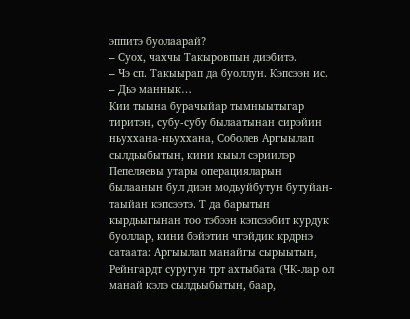эппитэ буолаарай?
– Суох, чахчы Такыровпын диэбитэ.
– Чэ сп. Такыырап да буоллун. Кэпсээн ис.
– Дьэ маннык…
Кии тыына бурачыйар тымныытыгар тиритэн, субу-субу былаатынан сирэйин ньуххана-ньуххана, Соболев Аргыылап сылдьыбытын, кини кыыл сэриилэр Пепеляевы утары операцияларын былаанын бул диэн модьуйбутун бутуйан-таыйан кэпсээтэ. Т да барытын кырдьыгынан тоо тэбээн кэпсээбит курдук буоллар, кини бэйэтин чгэйдик крдрнэ сатаата: Аргыылап манайгы сырыытын, Рейнгардт суругун трт ахтыбата (ЧК-лар ол манай кэлэ сылдьыбытын, баар,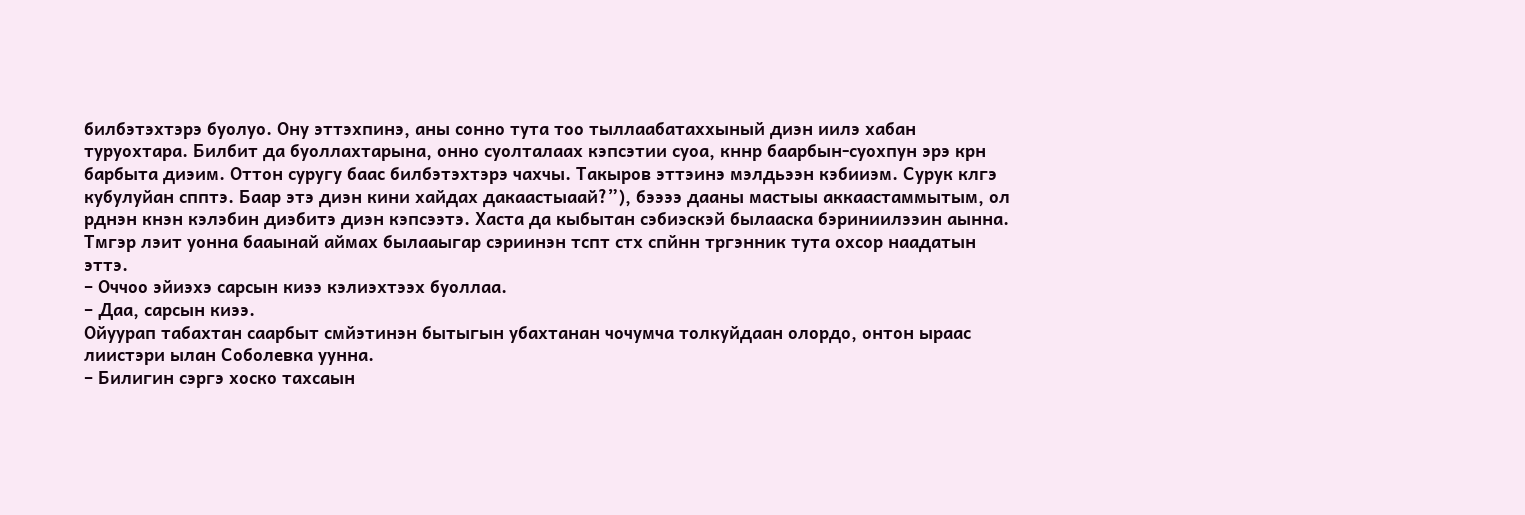билбэтэхтэрэ буолуо. Ону эттэхпинэ, аны сонно тута тоо тыллаабатаххыный диэн иилэ хабан туруохтара. Билбит да буоллахтарына, онно суолталаах кэпсэтии суоа, кннр баарбын-суохпун эрэ крн барбыта диэим. Оттон суругу баас билбэтэхтэрэ чахчы. Такыров эттэинэ мэлдьээн кэбииэм. Сурук клгэ кубулуйан спптэ. Баар этэ диэн кини хайдах дакаастыаай?”), бээээ дааны мастыы аккаастаммытым, ол рднэн кнэн кэлэбин диэбитэ диэн кэпсээтэ. Хаста да кыбытан сэбиэскэй былааска бэриниилээин аынна. Тмгэр лэит уонна бааынай аймах былааыгар сэриинэн тспт стх спйнн тргэнник тута охсор наадатын эттэ.
– Оччоо эйиэхэ сарсын киээ кэлиэхтээх буоллаа.
– Даа, сарсын киээ.
Ойуурап табахтан саарбыт смйэтинэн бытыгын убахтанан чочумча толкуйдаан олордо, онтон ыраас лиистэри ылан Соболевка уунна.
– Билигин сэргэ хоско тахсаын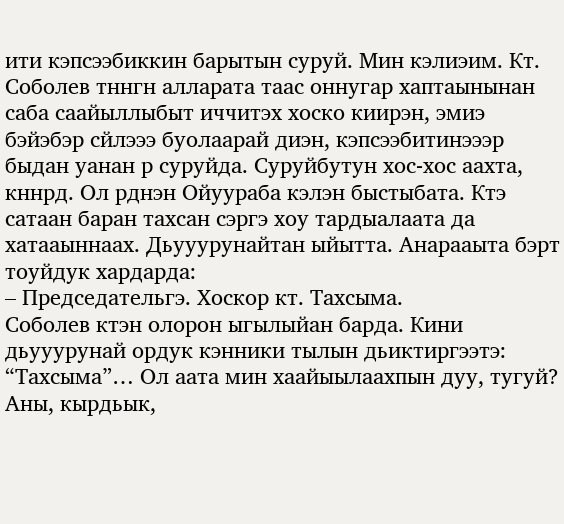ити кэпсээбиккин барытын суруй. Мин кэлиэим. Кт.
Соболев тннгн алларата таас оннугар хаптаынынан саба саайыллыбыт иччитэх хоско киирэн, эмиэ бэйэбэр сйлэээ буолаарай диэн, кэпсээбитинэээр быдан уанан р суруйда. Суруйбутун хос-хос аахта, кннрд. Ол рднэн Ойуураба кэлэн быстыбата. Ктэ сатаан баран тахсан сэргэ хоу тардыалаата да хатааыннаах. Дьууурунайтан ыйытта. Анарааыта бэрт тоуйдук хардарда:
– Председательгэ. Хоскор кт. Тахсыма.
Соболев ктэн олорон ыгылыйан барда. Кини дьууурунай ордук кэнники тылын дьиктиргээтэ: “Тахсыма”… Ол аата мин хаайыылаахпын дуу, тугуй? Аны, кырдьык,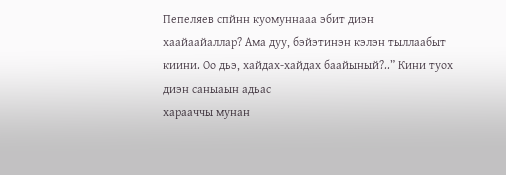Пепеляев спйнн куомуннааа эбит диэн хаайаайаллар? Ама дуу, бэйэтинэн кэлэн тыллаабыт киини. Оо дьэ, хайдах-хайдах баайыный?..” Кини туох диэн саныаын адьас
харааччы мунан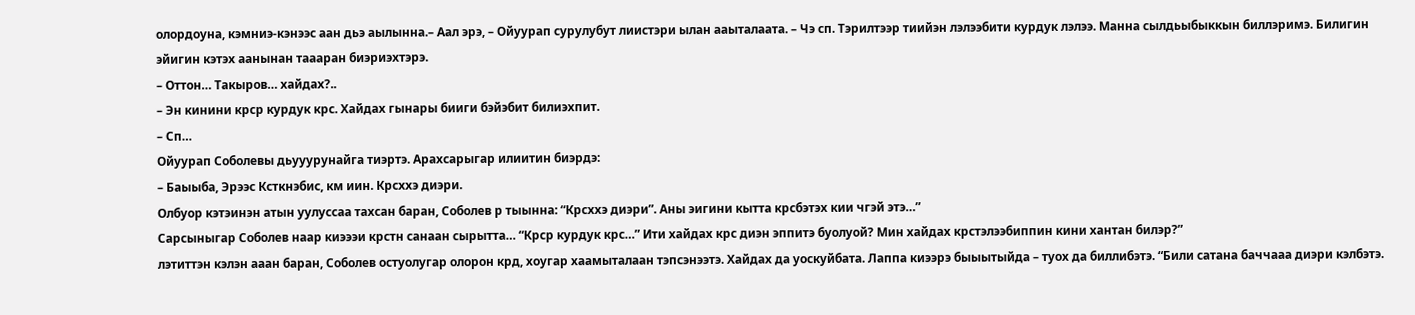олордоуна, кэмниэ-кэнээс аан дьэ аылынна.– Аал эрэ, – Ойуурап сурулубут лиистэри ылан ааыталаата. – Чэ сп. Тэрилтээр тиийэн лэлээбити курдук лэлээ. Манна сылдьыбыккын биллэримэ. Билигин эйигин кэтэх аанынан таааран биэриэхтэрэ.
– Оттон… Такыров… хайдах?..
– Эн кинини крср курдук крс. Хайдах гынары бииги бэйэбит билиэхпит.
– Сп…
Ойуурап Соболевы дьууурунайга тиэртэ. Арахсарыгар илиитин биэрдэ:
– Баыыба, Эрээс Ксткнэбис, км иин. Крсххэ диэри.
Олбуор кэтэинэн атын уулуссаа тахсан баран, Соболев р тыынна: “Крсххэ диэри”. Аны эигини кытта крсбэтэх кии чгэй этэ…”
Сарсыныгар Соболев наар киэээи крстн санаан сырытта… “Крср курдук крс…” Ити хайдах крс диэн эппитэ буолуой? Мин хайдах крстэлээбиппин кини хантан билэр?”
лэтиттэн кэлэн ааан баран, Соболев остуолугар олорон крд, хоугар хаамыталаан тэпсэнээтэ. Хайдах да уоскуйбата. Лаппа киээрэ быыытыйда – туох да биллибэтэ. “Били сатана баччааа диэри кэлбэтэ.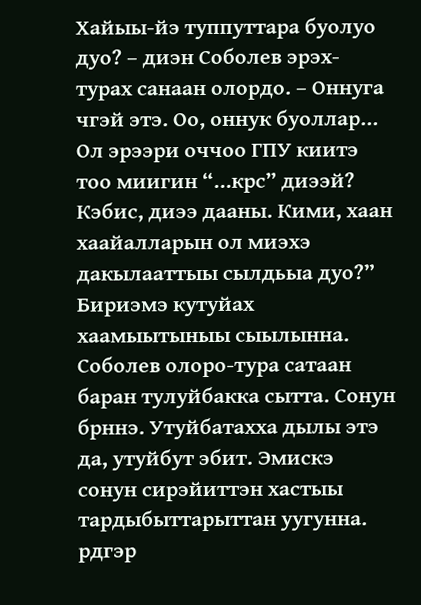Хайыы-йэ туппуттара буолуо дуо? – диэн Соболев эрэх-турах санаан олордо. – Оннуга чгэй этэ. Оо, оннук буоллар… Ол эрээри оччоо ГПУ киитэ тоо миигин “…крс” диээй? Кэбис, диээ дааны. Кими, хаан хаайалларын ол миэхэ дакылааттыы сылдьыа дуо?”
Бириэмэ кутуйах хаамыытыныы сыылынна. Соболев олоро-тура сатаан баран тулуйбакка сытта. Сонун брннэ. Утуйбатахха дылы этэ да, утуйбут эбит. Эмискэ сонун сирэйиттэн хастыы тардыбыттарыттан уугунна. рдгэр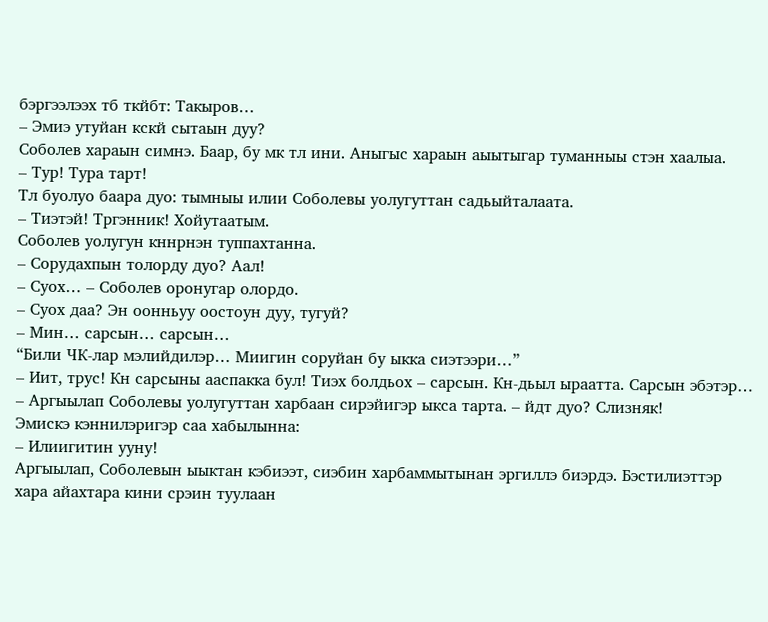бэргээлээх тб ткйбт: Такыров…
– Эмиэ утуйан кскй сытаын дуу?
Соболев хараын симнэ. Баар, бу мк тл ини. Аныгыс хараын аыытыгар туманныы стэн хаалыа.
– Тур! Тура тарт!
Тл буолуо баара дуо: тымныы илии Соболевы уолугуттан садьыйталаата.
– Тиэтэй! Тргэнник! Хойутаатым.
Соболев уолугун кннрнэн туппахтанна.
– Сорудахпын толорду дуо? Аал!
– Суох… – Соболев оронугар олордо.
– Суох даа? Эн оонньуу оостоун дуу, тугуй?
– Мин… сарсын… сарсын…
“Били ЧК-лар мэлийдилэр… Миигин соруйан бу ыкка сиэтээри…”
– Иит, трус! Кн сарсыны ааспакка бул! Тиэх болдьох – сарсын. Кн-дьыл ыраатта. Сарсын эбэтэр… – Аргыылап Соболевы уолугуттан харбаан сирэйигэр ыкса тарта. – йдт дуо? Слизняк!
Эмискэ кэннилэригэр саа хабылынна:
– Илиигитин ууну!
Аргыылап, Соболевын ыыктан кэбиээт, сиэбин харбаммытынан эргиллэ биэрдэ. Бэстилиэттэр хара айахтара кини срэин туулаан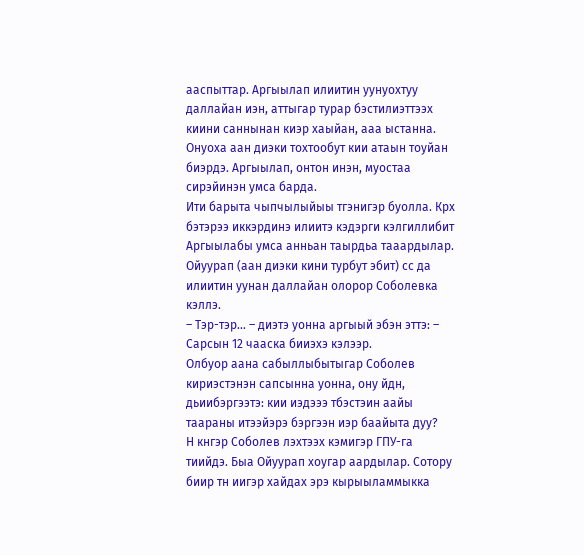ааспыттар. Аргыылап илиитин уунуохтуу даллайан иэн, аттыгар турар бэстилиэттээх киини саннынан киэр хаыйан, ааа ыстанна. Онуоха аан диэки тохтообут кии атаын тоуйан биэрдэ. Аргыылап, онтон инэн, муостаа сирэйинэн умса барда.
Ити барыта чыпчылыйыы тгэнигэр буолла. Крх бэтэрээ иккэрдинэ илиитэ кэдэрги кэлгиллибит Аргыылабы умса анньан таырдьа тааардылар.
Ойуурап (аан диэки кини турбут эбит) сс да илиитин уунан даллайан олорор Соболевка кэллэ.
– Тэр-тэр… – диэтэ уонна аргыый эбэн эттэ: – Сарсын 12 чааска бииэхэ кэлээр.
Олбуор аана сабыллыбытыгар Соболев кириэстэнэн сапсынна уонна, ону йдн, дьиибэргээтэ: кии иэдэээ тбэстэин аайы таараны итээйэрэ бэргээн иэр баайыта дуу?
Н кнгэр Соболев лэхтээх кэмигэр ГПУ-га тиийдэ. Быа Ойуурап хоугар аардылар. Сотору биир тн иигэр хайдах эрэ кырыыламмыкка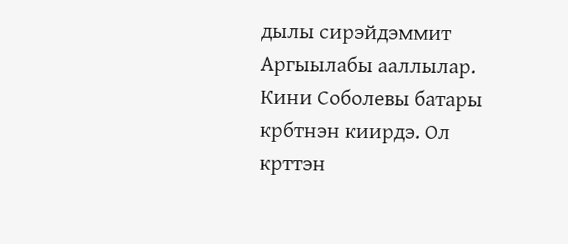дылы сирэйдэммит Аргыылабы ааллылар. Кини Соболевы батары крбтнэн киирдэ. Ол крттэн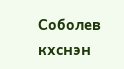Соболев кхснэн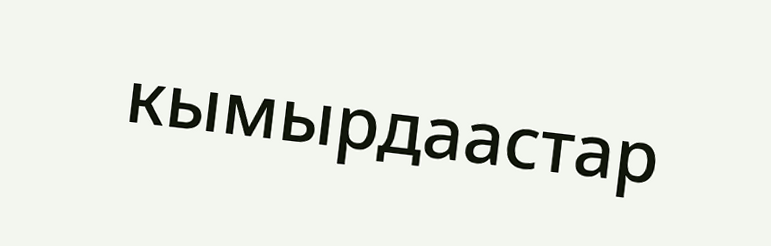кымырдаастар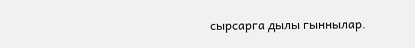сырсарга дылы гыннылар.